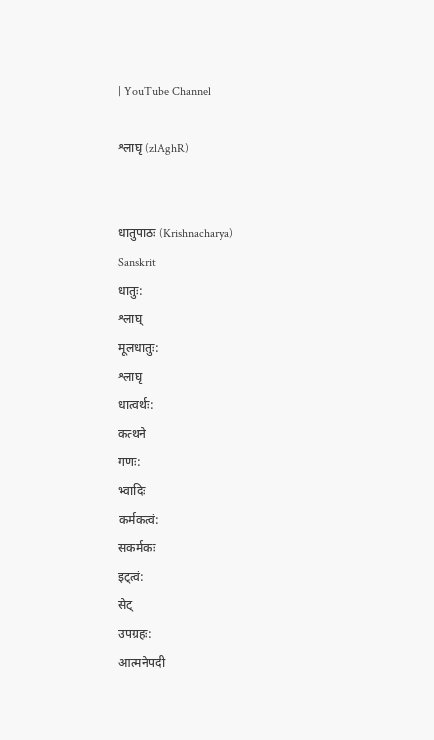| YouTube Channel

श्लाघृ (zlAghR)


धातुपाठः (Krishnacharya)
Sanskrit
धातुः:
श्लाघ्
मूलधातुः:
श्लाघृ
धात्वर्थः:
कत्थने
गणः:
भ्वादिः
कर्मकत्वं:
सकर्मकः
इट्त्वं:
सेट्
उपग्रहः:
आत्मनेपदी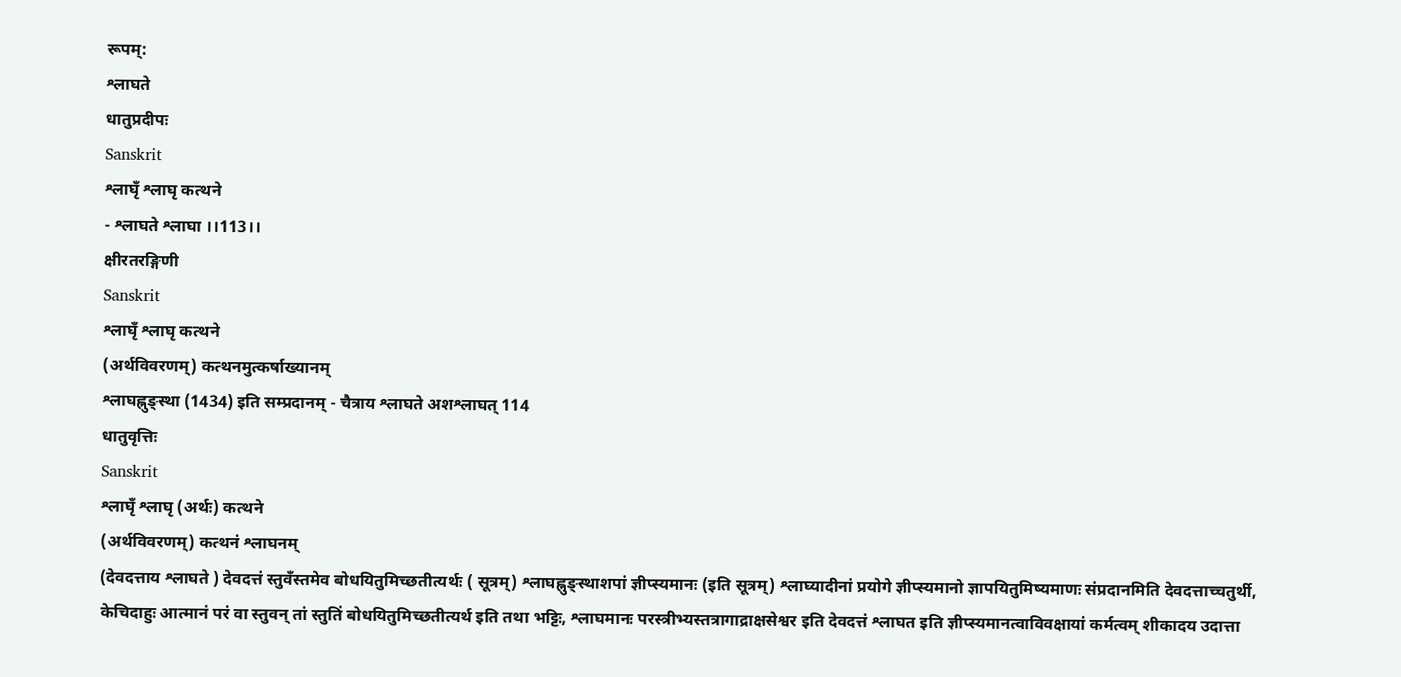रूपम्:
श्लाघते
धातुप्रदीपः
Sanskrit
श्लाघृँ श्लाघृ कत्थने
- श्लाघते श्लाघा ।।113।।
क्षीरतरङ्गिणी
Sanskrit
श्लाघृँ श्लाघृ कत्थने
(अर्थविवरणम्) कत्थनमुत्कर्षाख्यानम्
श्लाघह्नुङ्स्था (1434) इति सम्प्रदानम् - चैत्राय श्लाघते अशश्लाघत् 114
धातुवृत्तिः
Sanskrit
श्लाघृँ श्लाघृ (अर्थः) कत्थने
(अर्थविवरणम्) कत्थनं श्लाघनम्
(देवदत्ताय श्लाघते ) देवदत्तं स्तुवँस्तमेव बोधयितुमिच्छतीत्यर्थः ( सूत्रम्) श्लाघह्नुङ्स्थाशपां ज्ञीप्स्यमानः (इति सूत्रम्) श्लाघ्यादीनां प्रयोगे ज्ञीप्स्यमानो ज्ञापयितुमिष्यमाणः संप्रदानमिति देवदत्ताच्चतुर्थी, केचिदाहुः आत्मानं परं वा स्तुवन् तां स्तुतिं बोधयितुमिच्छतीत्यर्थ इति तथा भट्टिः, श्लाघमानः परस्त्रीभ्यस्तत्रागाद्राक्षसेश्वर इति देवदत्तं श्लाघत इति ज्ञीप्स्यमानत्वाविवक्षायां कर्मत्वम् शीकादय उदात्ता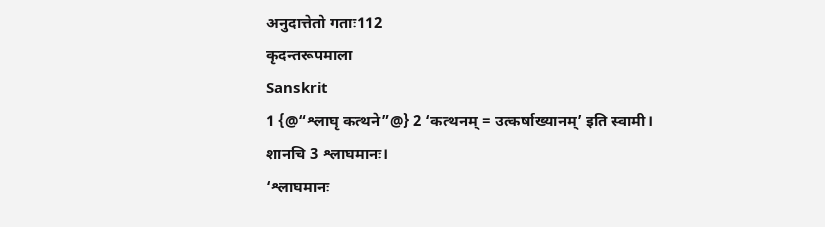अनुदात्तेतो गताः112
कृदन्तरूपमाला
Sanskrit
1 {@“श्लाघृ कत्थने”@} 2 ‘कत्थनम् = उत्कर्षाख्यानम्’ इति स्वामी।
शानचि 3 श्लाघमानः।
‘श्लाघमानः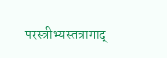परस्त्रीभ्यस्तत्रागाद्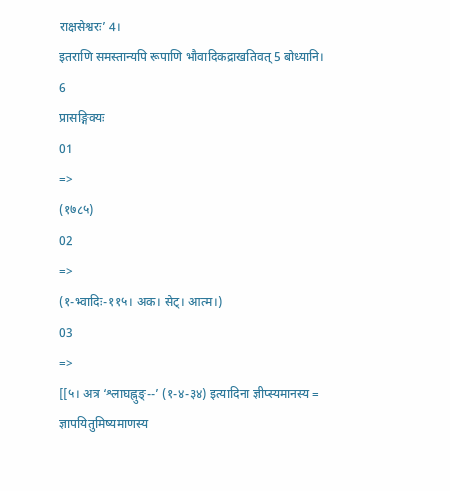राक्षसेश्वरः’ 4।
इतराणि समस्तान्यपि रूपाणि भौवादिकद्राखतिवत् 5 बोध्यानि।
6
प्रासङ्गिक्यः
01
=>
(१७८५)
02
=>
(१-भ्वादिः-११५। अक। सेट्। आत्म।)
03
=>
[[५। अत्र ‘श्लाघह्नुङ्--’ (१-४-३४) इत्यादिना ज्ञीप्स्यमानस्य = ज्ञापयितुमिष्यमाणस्य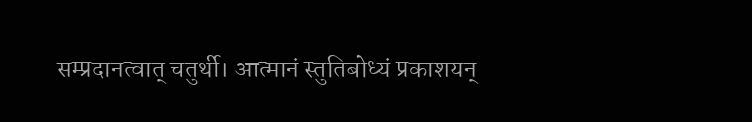सम्प्रदानत्वात् चतुर्थी। आत्मानं स्तुतिबोध्यं प्रकाशयन्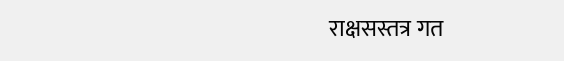राक्षसस्तत्र गत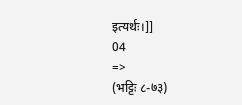इत्यर्थः।]]
04
=>
(भट्टिः ८-७३)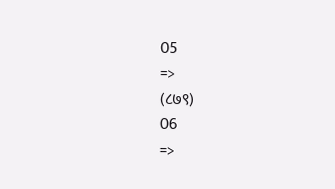05
=>
(८७९)
06
=>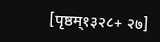[पृष्ठम्१३२८+ २७]